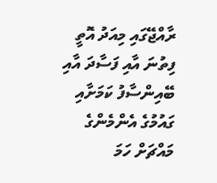ރާއްޖޭގައި މިއަދު އޮތީ ފިތުނަ އާއި ފަސާދަ އާއި ބޭއިންސާފު ކަމަށާއި ގައުމުގެ އެންމެންގެ މައްޗަށް ހަމަ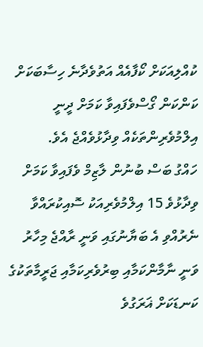ކުއްލިއަކަށް ކޯފާއެއް އަތުވެދާނެ ހިސާބަކަށް ކަންކަން ގޯސްވެފައިވާ ކަމަށް ދީނީ އިލްމުވެރިންތަކެއް ވިދާޅުވެއްޖެ އެވެ.
ހައްގު ބަސް ބުނުން ލާޒިމް ވެފައިވާ ކަމަށް ވިދާޅުވެ 15 އިލްމުވެރިއަކު ސޮއިކުރައްވާ ނެރުއްވި އެ ބަޔާނުގައި ވަނީ ރާއްޖެ މިހާރު ވަނީ ނާމާންކަމާއި ބިރުވެރިކަމާއި ޖަރީމާތަކުގެ ކަނޑަކަށް ޣަރަގުވެ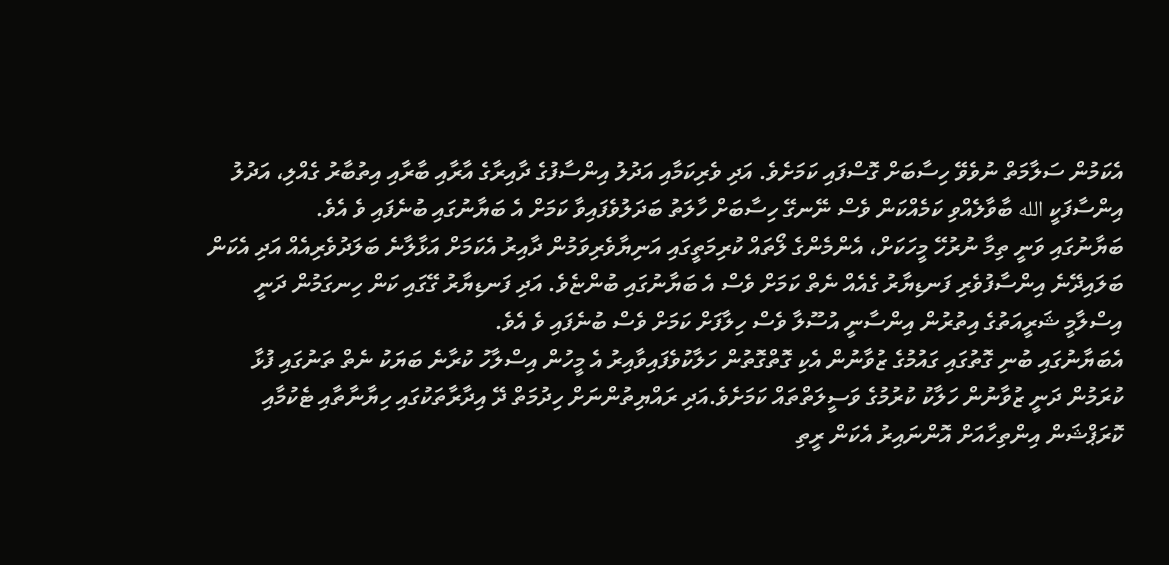އެކަމުން ސަލާމަތް ނުވެވޭ ހިސާބަށް ގޮސްފައި ކަމަށެވެ. އަދި ވެރިކަމާއި އަދުލު އިންސާފުގެ ދާއިރާގެ އާރާއި ބާރާއި އިތުބާރު ގެއްލި، އަދުލު އިންސާފަކީ الله ބާވާލެއްވި ކަމެއްކަން ވެސް ނޭނގޭ ހިސާބަށް ހާލަތު ބަދަލުވެފައިވާ ކަމަށް އެ ބަޔާނުގައި ބުނެފައި ވެ އެވެ.
ބަޔާނުގައި ވަނީ ތިމާ ނުރުހޭ މީހަކަށް، އެންމެންގެ ލޯތައް ކުރިމަތީގައި އަނިޔާވެރިވަމުން ދާއިރު އެކަމަށް އަޅާލާނެ ބަލަދުވެރިއެއް އަދި އެކަން ބަލައިދޭނެ އިންސާފުވެރި ފަނޑިޔާރު ގެއެއް ނެތް ކަމަށް ވެސް އެ ބަޔާނުގައި ބުންޏެވެ. އަދި ފަނޑިޔާރު ގޭގައި ކަން ހިނގަމުން ދަނީ އިސްލާމީ ޝަރީއަތުގެ އިތުރުން އިންސާނީ އުސޫލާ ވެސް ހިލާފަށް ކަމަށް ވެސް ބުނެފައި ވެ އެވެ.
އެބަޔާނުގައި ބުނި ގޮތުގައި ގައުމުގެ ޒުވާނުން އެކި ގޮތްގޮތުން ހަލާކުވެފައިވާއިރު އެ މީހުން އިސްލާހު ކުރާނެ ބަޔަކު ނެތް ތަނުގައި ފުޅާ ކުރަމުން ދަނީ ޒުވާނުން ހަލާކު ކުރުމުގެ ވަސީލަތްތައް ކަމަށެވެ.އަދި ރައްޔިތުންނަށް ހިދުމަތް ދޭ އިދާރާތަކުގައި ހިޔާނާތާއި ޓެކުމާއި ކޮރަޕްޝަން އިންތިހާއަށް އޮންނައިރު އެކަން ރީތި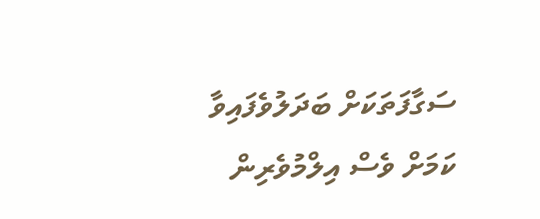ސަގާފަތަކަށް ބަދަލުވެފައިވާ ކަމަށް ވެސް އިލްމުވެރިން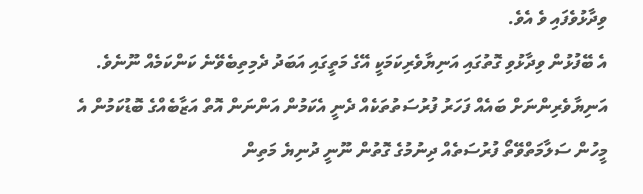ވިދާޅުވެފައި ވެ އެވެ.
އެ ބޭފުޅުން ވިދާޅުވި ގޮތުގައި އަނިޔާވެރިކަމަކީ އޭގެ މަތީގައި އަބަދު ދެމިތިބެވޭނެ ކަންކަމެއް ނޫނެވެ. އަނިޔާވެރިންނަށް ބައެއް ފަހަރު ފުރުސަތުތަކެއް ދެނީ އެކަމުން އަންނަން އޮތް އަޒާބެއްގެ ބޮޑުކަމުން އެ މީހުން ސަލާމަތްވޭތޯ ފުރުސަތެއް ދިނުމުގެ ގޮތުން ނޫނީ ދުނިޔެ މަތިން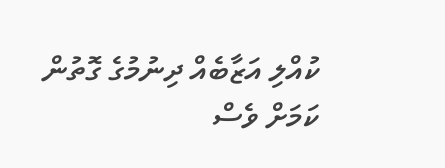ކުއްލި އަޒާބެއް ދިނުމުގެ ގޮތުން ކަމަށް ވެސް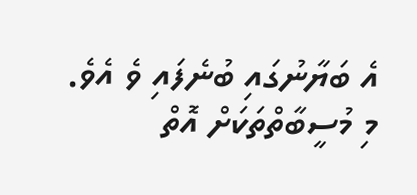އެ ބަޔާނުގައި ބުނެފައި ވެ އެވެ.
މި މުސީބާތްތަކަށް އޮތް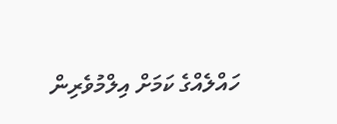ހައްލެއްގެ ކަމަށް އިލްމުވެރިން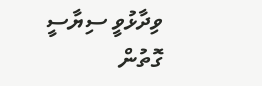ވިދާޅުވީ ސިޔާސީ ގޮތުން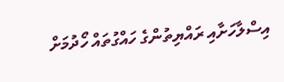އިސްލާހަށާއި ރައްޔިތުންގެ ހައްގުތައް ހޯދުމަށް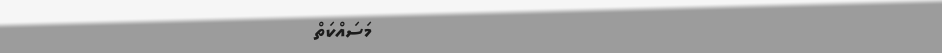މަސައްކަތް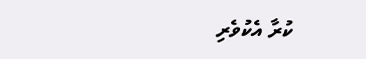ކުރާ އެކުވެރި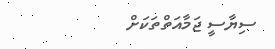ސިޔާސީ ޖަމާއަތްތަކަށް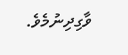ވާގިދިނުމެވެ.